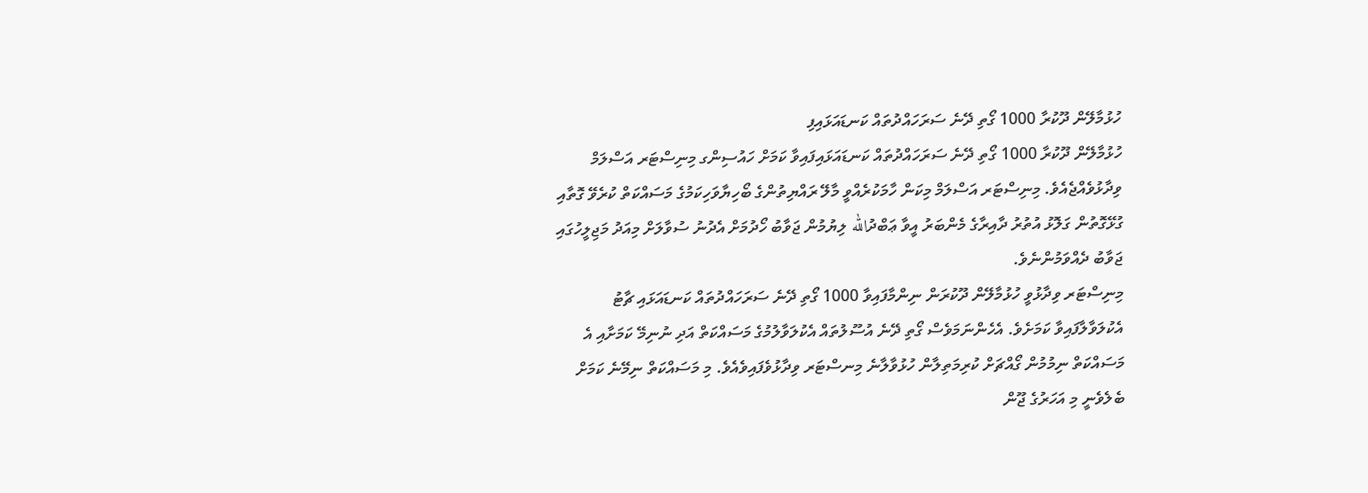ހުޅުމާލޭން ދޫކުރާ 1000 ގޯތި ދޭނެ ސަރަހައްދުތައް ކަނޑައަޅައިފި
ހުޅުމާލޭން ދޫކުރާ 1000 ގޯތި ދޭނެ ސަރަހައްދުތައް ކަނޑައަޅައިފައިވާ ކަމަށް ހައުސިންގ މިނިސްޓަރ އަސްލަމް ވިދާޅުވެއްޖެއެވެ. މިނިސްޓަރ އަސްލަމް މިކަން ހާމަކުރެއްވީ މާލޭ ރައްޔިތުންގެ ބޯހިޔާވަހިކަމުގެ މަސައްކަތް ކުރެވޭ ގޮތާއި ގުޅޭގޮތުން ގަލޮޅު އުތުރު ދާއިރާގެ މެންބަރު އީވާ ޢަބްދުالله ލިޔުމުން ޖަވާބު ހޯދުމަށް އެދުނު ސުވާލަށް މިއަދު މަޖިލީހުގައި ޖަވާބު ދެއްވަމުންނެވެ.
މިނިސްޓަރ ވިދާޅުވީ ހުޅުމާލޭން ދޫކުރަން ނިންމާފައިވާ 1000 ގޯތި ދޭނެ ސަރަހައްދުތައް ކަނޑައަޅައި ޗާޓު އެކުލަވާލާފައިވާ ކަމަށެވެ. އެހެންނަމަވެސް ގޯތި ދޭނެ އުސޫލުތައް އެކުލަވާލުމުގެ މަސައްކަތް އަދި ނުނިމޭ ކަމަށާއި އެ މަސައްކަތް ނިމުމުން ގޯއްޗަށް ކުރިމަތިލާން ހުޅުވާލާނެ މިނސްޓަރ ވިދާޅުވެފައިވެއެވެ. މި މަސައްކަތް ނިމޭނެ ކަމަށް ބެލެވެނީ މި އަހަރުގެ ޖޫން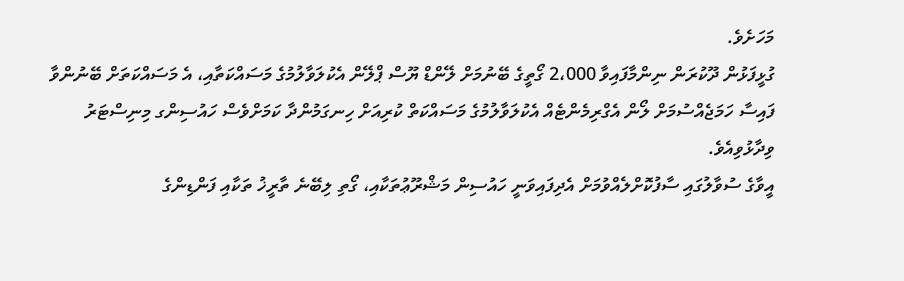މަހަށެވެ.
ގުޅީފަޅުން ދޫކުރަން ނިންމާފައިވާ 2،000 ގޯތީގެ ބޭނުމަށް ލޭންޑް ޔޫސް ޕްލޭން އެކުލަވާލުމުގެ މަސައްކަތާއި، އެ މަސައްކަތަށް ބޭނުންވާ ފައިސާ ހަމަޖެއްސުމަށް ލޯން އެގްރިމެންޓެއް އެކުލަވާލުމުގެ މަސައްކަތް ކުރިއަށް ހިނގަމުންދާ ކަމަށްވެސް ހައުސިންގ މިނިސްޓަރު ވިދާޅުވިއެވެ.
އީވާގެ ސުވާލުގައި ސާފުކޮށްލެއްވުމަށް އެދިފައިވަނީ ހައުސިން މަޝްރޫޢުތަކާއި، ގޯތި ލިބޭނެ ތާރީޚު ތަކާއި ފަންޑިންގެ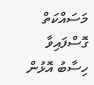މަސައްކަތް ގޮސްފައިވާ ހިސާބު އޮޅުން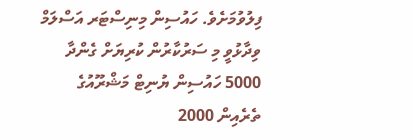ފިލުވުމަށެވެ. ހައުސިން މިނިސްޓަރ އަސްލަމް ވިދާޅުވީ މި ސަރުކާރުން ކުރިޔަށް ގެންދާ 5000 ހައުސިން ޔުނިޓް މަޝްރޫއުގެ ތެރެއިން 2000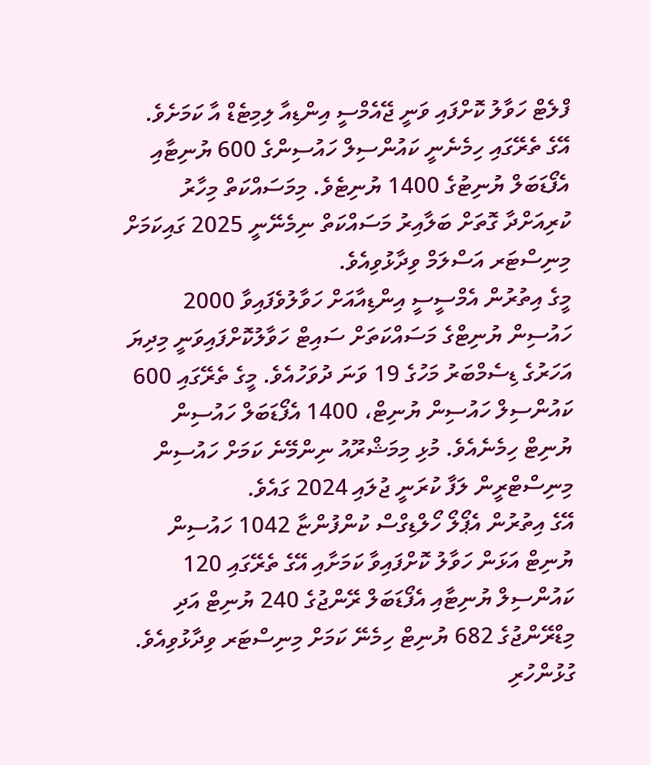ފްލެޓް ހަވާލު ކޮށްފައި ވަނީ ޖޭއެމްސީ އިންޑިއާ ލިމިޓެޑް އާ ކަމަށެވެ. އޭގެ ތެރޭގައި ހިމެނެނީ ކައުންސިލް ހައުސިންގެ 600 ޔުނިޓާއި އެފޯޑަބަލް ޔުނިޓުގެ 1400 ޔުނިޓެވެ. މިމަސައްކަތް މިހާރު ކުރިއަށްދާ ގޮތަށް ބަލާއިރު މަސައްކަތް ނިމެނޭނީ 2025 ގައިކަމަށް މިނިސްޓަރ އަސްލަމް ވިދާޅުވިއެވެ.
މީގެ އިތުރުން އެމްސީސީ އިންޑިއާއަށް ހަވާލުވެފައިވާ 2000 ހައުސިން ޔުނިޓްގެ މަސައްކަތަށް ސައިޓް ހަވާލުކޮށްފައިވަނީ މިދިޔަ އަހަރުގެ ޑިސެމްބަރު މަހުގެ 19 ވަނަ ދުވަހުއެވެ. މީގެ ތެރޭގައި 600 ކައުންސިލް ހައުސިން ޔުނިޓް، 1400 އެފޯޑަބަލް ހައުސިން ޔުނިޓް ހިމެނެއެވެ. މުޅި މިމަޝްރޫއު ނިންމޭނެ ކަމަށް ހައުސިން މިނިސްޓްރީން ލަފާ ކުރަނީ ޖުލައި 2024 ގައެވެ.
އޭގެ އިތުރުން އެޕޯލޯ ހޯލްޑިގްސް ކުންފުންޏާ 1042 ހައުސިން ޔުނިޓް އަޅަން ހަވާލު ކޮށްފައިވާ ކަމަށާއި އޭގެ ތެރޭގައި 120 ކައުންސިލް ޔުނިޓާއި އެފޯޑަބަލް ރޭންޖުގެ 240 ޔުނިޓް އަދި މިޑްރޭންޖުގެ 682 ޔުނިޓް ހިމެނޭ ކަމަށް މިނިސްޓަރ ވިދާޅުވިއެވެ.
ގުޅުންހުރި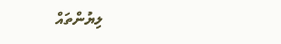ލިޔުންތައް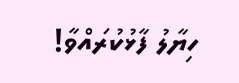ހިޔާލު ފާޅުކުރައްވާ!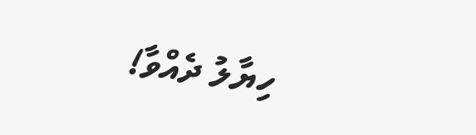ހިޔާލު ދެއްވާ!